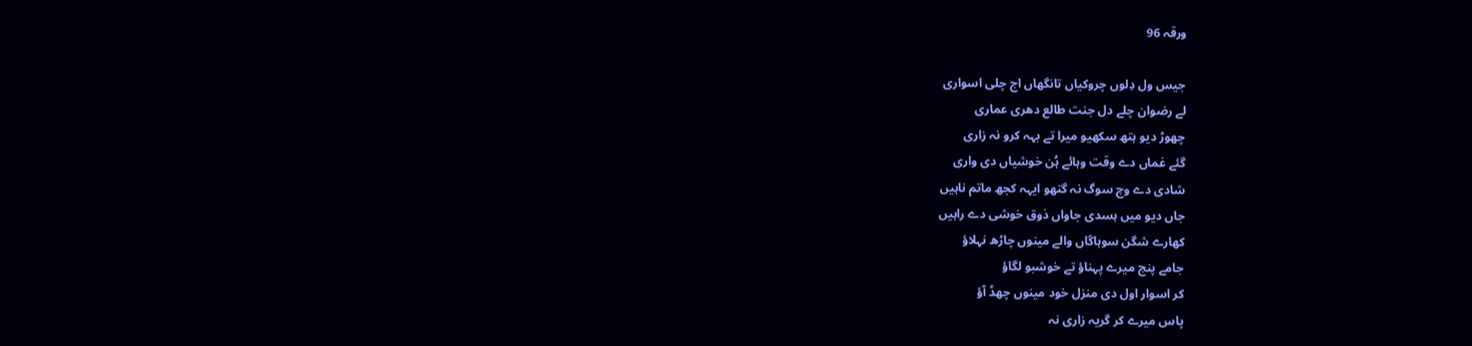ورقہ 96

جیس ول دِلوں چروکیاں تانگھاں اج چلی اسواری
لے رضوان چلے دل جنت طالع دھری عماری
چھوڑ دیو ہتھ سکھیو میرا تے بہہ کرو نہ زاری
گئے غماں دے وقت وہائے ہُن خوشیاں دی واری
شادی دے وچ سوگ نہ گتھو ایہہ کجھ ماتم ناہیں
جاں دیو میں ہسدی جاواں ذوق خوشی دے راہیں
کھارے شگن سوہاگاں والے مینوں چاڑھ نہلاؤ
جامے پنج میرے پہناؤ تے خوشبو لگاؤ
کر اسوار اول دی منزل خود مینوں چھڈ آؤ
پاس میرے کر گریہ زاری نہ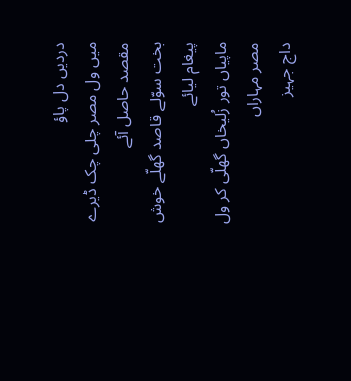دردیں دل پاؤ
میں ول مصر چلی چک ڈیرے مقصد حاصل آئے
بخت سوّلے قاصد گھلّے خوش پیغام لیائے
ماپیاں تور زُلیخاں گھلّی کر ول مصر مہاراں
داج جہیز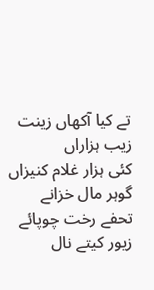تے کیا آکھاں زینت زیب ہزاراں
کئی ہزار غلام کنیزاں گوہر مال خزانے
تحفے رخت چوپائے زیور کیتے نال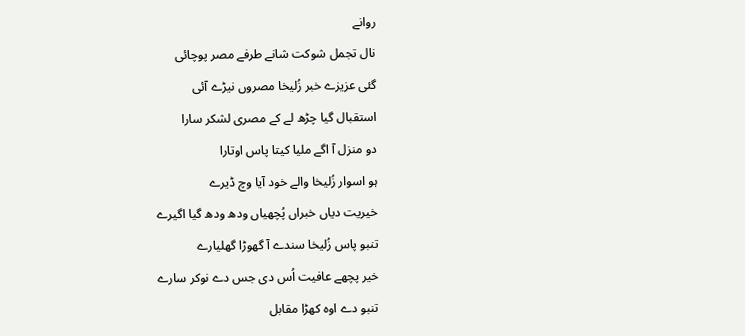روانے
نال تجمل شوکت شانے طرفے مصر پوچائی
گئی عزیزے خبر زُلیخا مصروں نیڑے آئی
استقبال گیا چڑھ لے کے مصری لشکر سارا
دو منزل آ اگے ملیا کیتا پاس اوتارا
ہو اسوار زُلیخا والے خود آیا وچ ڈیرے
خیریت دیاں خبراں پُچھیاں ودھ ودھ گیا اگیرے
تنبو پاس زُلیخا سندے آ گھوڑا گھلیارے
خیر پچھے عافیت اُس دی جس دے نوکر سارے
تنبو دے اوہ کھڑا مقابل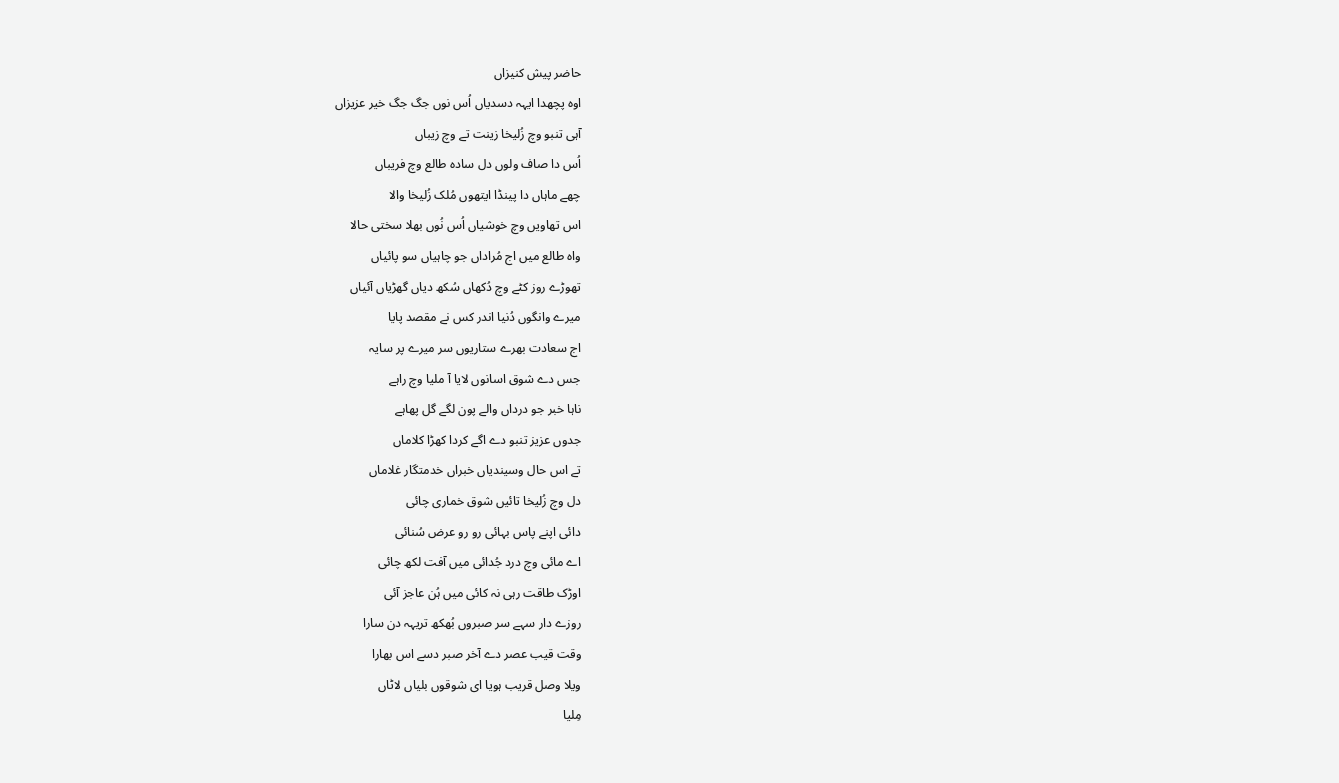حاضر پیش کنیزاں
اوہ پچھدا ایہہ دسدیاں اُس نوں جگ جگ خیر عزیزاں
آہی تنبو وچ زُلیخا زینت تے وچ زیباں
اُس دا صاف ولوں دل سادہ طالع وچ فریباں
چھے ماہاں دا پینڈا ایتھوں مُلک زُلیخا والا
اس تھاویں وچ خوشیاں اُس نُوں بھلا سختی حالا
واہ طالع میں اج مُراداں جو چاہیاں سو پائیاں
تھوڑے روز کٹے وچ دُکھاں سُکھ دیاں گھڑیاں آئیاں
میرے وانگوں دُنیا اندر کس نے مقصد پایا
اج سعادت بھرے ستاریوں سر میرے پر سایہ
جس دے شوق اسانوں لایا آ ملیا وچ راہے
ناہا خبر جو درداں والے پون لگے گل پھاہے
جدوں عزیز تنبو دے اگے کردا کھڑا کلاماں
تے اس حال وسیندیاں خبراں خدمتگار غلاماں
دل وچ زُلیخا تائیں شوق خماری چائی
دائی اپنے پاس بہائی رو رو عرض سُنائی
اے مائی وچ درد جُدائی میں آفت لکھ چائی
اوڑک طاقت رہی نہ کائی میں ہُن عاجز آئی
روزے دار سہے سر صبروں بُھکھ تریہہ دن سارا
وقت قیب عصر دے آخر صبر دسے اس بھارا
ویلا وصل قریب ہویا ای شوقوں بلیاں لاٹاں
مِلیا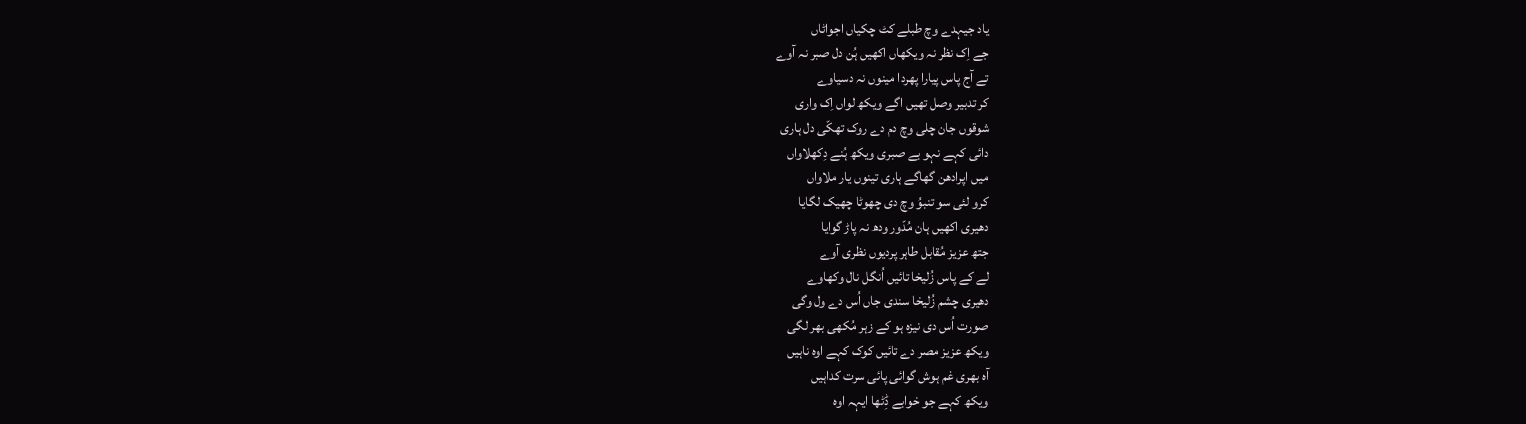یاد جیہدے وچ طبلے کٹ چکیاں اجواٹاں
جے اِک نظر نہ ویکھاں اکھیں ہُن دل صبر نہ آوے
تے آج پاس پیارا پھردا مینوں نہ دسیاوے
کر تدبیر وصل تھیں اگے ویکھ لواں اِک واری
شوقوں جان چلی وچ دم دے روک تھکّی دل ہاری
دائی کہے نہو بے صبری ویکھ ہُنے دِکھلاواں
میں اپرادھن گھاگے ہاری تینوں یار ملاواں
کرو لئی سو تنبوُ وچ دی چھوٹا چھیک لگایا
دھیری اکھیں ہان مُدّور ودھ نہ پاڑ گوایا
جتھ عزیز مُقابل طاہر پردیوں نظری آوے
لے کے پاس زُلیخا تائیں اُنگل نال وکھاوے
دھیری چشم زُلیخا سندی جاں اُس دے ول وگی
صورت اُس دی نیزہ ہو کے زہر مُکھی بھر لگی
ویکھ عزیز مصر دے تائیں کوک کہے اوہ ناہیں
آہ بھری غم ہوش گوائی پائی سرت کداہیں
ویکھ کہے جو خوابے ڈِٹھا ایہہ اوہ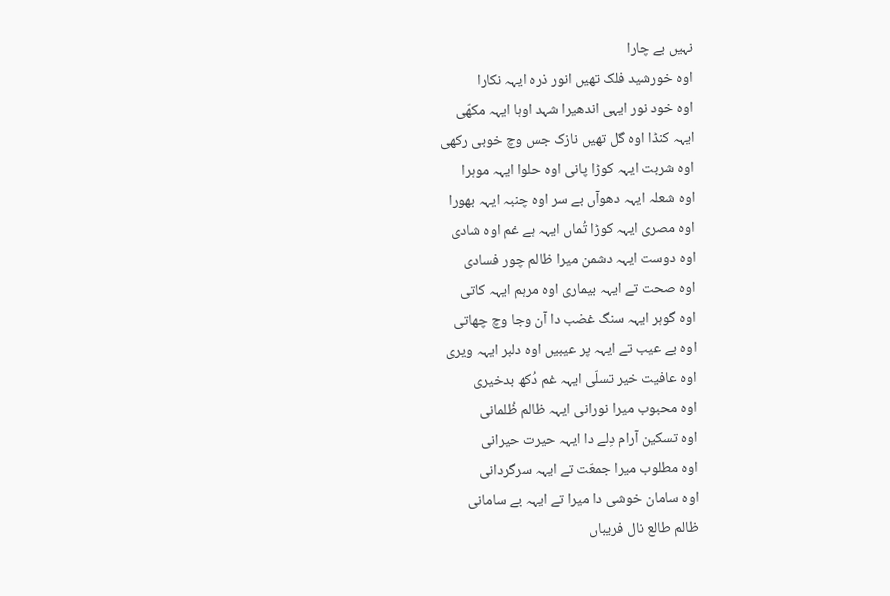نہیں بے چارا
اوہ خورشید فلک تھیں انور ذرہ ایہہ نکارا
اوہ خود نور ایہی اندھیرا شہد اوہا ایہہ مکھّی
ایہہ کنڈا اوہ گل تھیں نازک جس وچ خوبی رکھی
اوہ شربت ایہہ کوڑا پانی اوہ حلوا ایہہ موہرا
اوہ شعلہ ایہہ دھوآں بے سر اوہ چنبہ ایہہ بھورا
اوہ مصری ایہہ کوڑا تُماں ایہہ ہے غم اوہ شادی
اوہ دوست ایہہ دشمن میرا ظالم چور فسادی
اوہ صحت تے ایہہ بیماری اوہ مرہم ایہہ کاتی
اوہ گوہر ایہہ سنگ غضب دا آن وجا وچ چھاتی
اوہ بے عیب تے ایہہ پر عیبیں اوہ دلبر ایہہ ویری
اوہ عافیت خیر تسلّی ایہہ غم دُکھ بدخیری
اوہ محبوب میرا نورانی ایہہ ظالم ظُلمانی
اوہ تسکین آرام دِلے دا ایہہ حیرت حیرانی
اوہ مطلوب میرا جمعّت تے ایہہ سرگردانی
اوہ سامان خوشی دا میرا تے ایہہ بے سامانی
ظالم طالع نال فریباں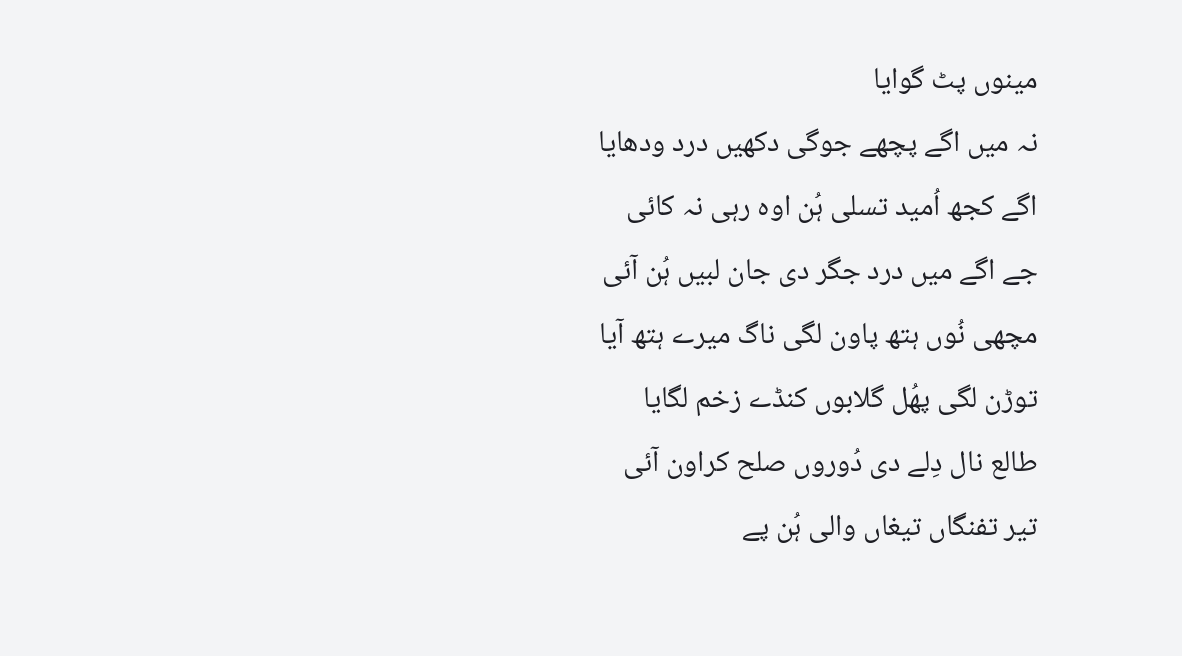مینوں پٹ گوایا
نہ میں اگے پچھے جوگی دکھیں درد ودھایا
اگے کجھ اُمید تسلی ہُن اوہ رہی نہ کائی
جے اگے میں درد جگر دی جان لبیں ہُن آئی
مچھی نُوں ہتھ پاون لگی ناگ میرے ہتھ آیا
توڑن لگی پھُل گلابوں کنڈے زخم لگایا
طالع نال دِلے دی دُوروں صلح کراون آئی
تیر تفنگاں تیغاں والی ہُن پے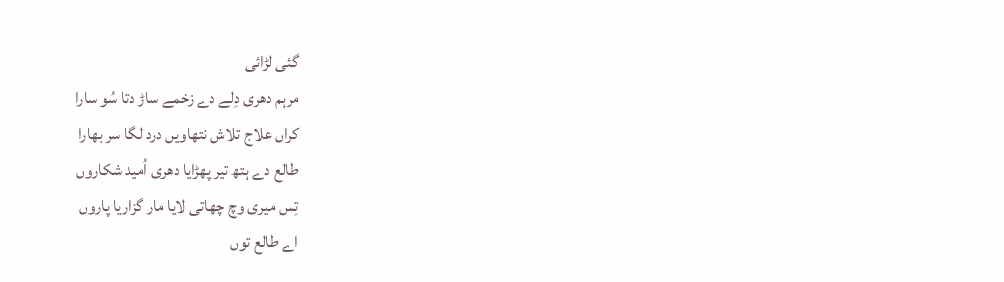گئی لڑائی
مرہم دھری دِلے دے زخمے ساڑ دتا سُو سارا
کراں علاج تلاش نتھاویں درد لگا سر بھارا
طالع دے ہتھ تیر پھڑایا دھری اُمید شکاروں
تِس میری وچ چھاتی لایا مار گزاریا پاروں
اے طالع توں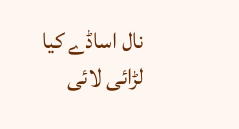نال اساڈے کیا لڑائی لائی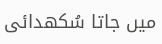میں جاتا سُکھدائی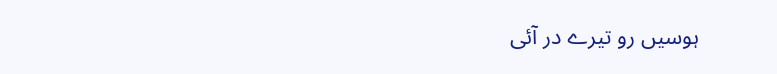ہوسیں رو تیرے در آئی